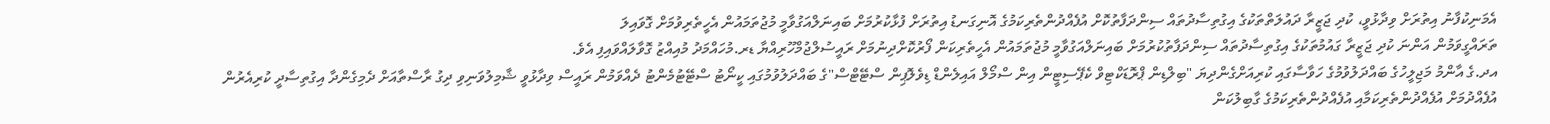އެމަނިކުފާނު އިތުރަށް ވިދާޅުވީ، ކުދި ޖަޒީރާ ދައުލަތްތަކުގެ އިގުތިސާދުތައް ސިންދަފާތުކޮށް އުފެއްދުންތެރިކަމުގެ އޮނިގަނޑު އިތުރަށް ފުޅާކުރުމަށް ބައިނަލްއަގުވާމީ މުޖުތަމައުން އެހީތެރިވުމަށް ގޮވައިލަ
ތަރައްގީވަމުން އަންނަ ކުދި ޖަޒީރާ ގައުމުތަކުގެ އިގުތިސާދުތައް ސިންދަފާތުކުރުމަށް ބައިނަލްއަގުވާމީ މުޖުތަމައުން އެހީތެރިކަން ފޯރުކޮށްދިނުމަށް ރައީސުލްޖުމްހޫރިއްޔާ ޑރ.މުހައްމަދު މުއިއްޒު ގޮވާލައްވައިފި އެވެ.
އދ.ގެ އާންމު މަޖިލީހުގެ ބައްދަލުވުމުގެ ހަވާސާގައި ކުރިއަށްގެންދިޔަ "ބިލްޑިން ޕްރޮޑަކްޓިވް ކެޕޭސިޓީން އިން ސްމޯލް އައިލެންޑް ޑިވެލޮޕިން ސްޓޭޓްސް"ގެ ބައްދަލުވުމުގައި ކީނޯޓު ސްޓޭޓުމެންޓު ދެއްވަމުން ރައީސް ވިދާޅުވީ ޝާމިލުވަނިވި ދިގު ރާސްތާއަށް ދެމިގެންދާ އިގުތިސާދީ ކުރިއެރުން އުފެއްދުމަށް އުފެއްދުންތެރިކަމާއި އުފެއްދުންތެރިކަމުގެ ގާބިލުކަން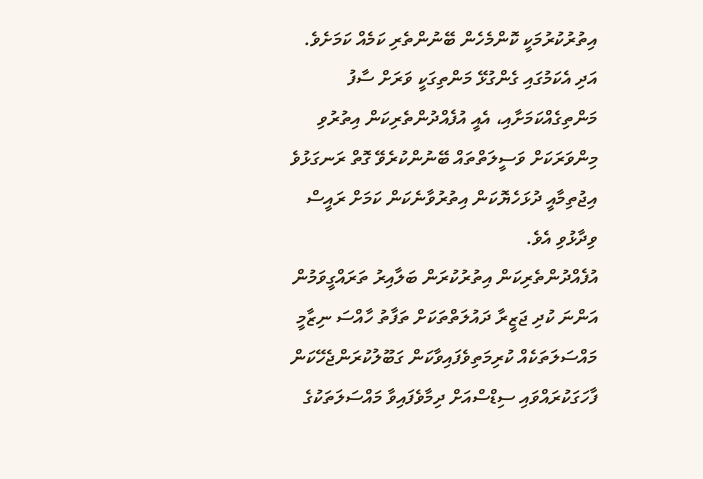އިތުރުކުރުމަކީ ކޮންމެހެން ބޭނުންތެރި ކަމެއް ކަމަށެވެ.
އަދި އެކަމުގައި ގެންގުޅޭ މަންތިގަކީ ވަރަށް ސާފު މަންތިގެއްކަމަށާއި، އެއީ އުފެއްދުންތެރިކަން އިތުރުވި މިންވަރަކަށް ވަސީލަތްތައް ބޭނުންކުރެވޭ ގޮތް ރަނގަޅުވެ އިޖުތިމާއީ ދުޅަހެޔޮކަން އިތުރުވާނެކަން ކަމަށް ރައީސް ވިދާޅުވި އެވެ.
އުފެއްދުންތެރިކަން އިތުރުކުރަން ބަލާއިރު ތަރައްގީވަމުން އަންނަ ކުދި ޖަޒީރާ ދައުލަތްތަކަށް ތަފާތު ހާއްސަ ނިޒާމީ މައްސަލަތަކެއް ކުރިމަތިވެފައިވާކަން ގަބޫލުކުރަންޖެހޭކަން ފާހަގަކުރައްވައި ސިޑްސްއަށް ދިމާވެފައިވާ މައްސަލަތަކުގެ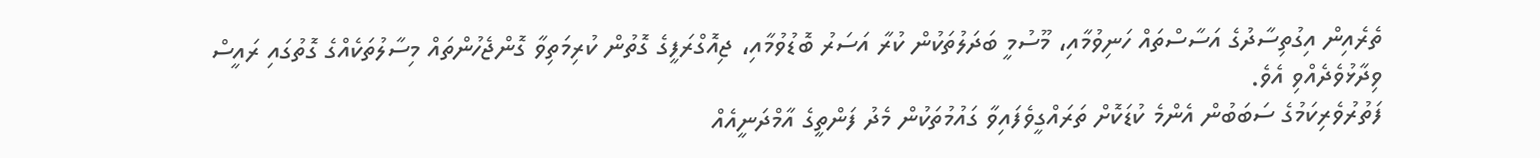ތެރެއިން އިގުތިސާދުގެ އަސާސްތައް ހަނިވުމާއި، މޫސުމީ ބަދަލުތަކުން ކުރާ އަސަރު ބޮޑުވުމާއި، ޖިއޮގްރަފީގެ ގޮތުން ކުރިމަތިވާ ގޮންޖެހުންތައް މިސާލުތަކެއްގެ ގޮތުގައި ރައީސް ވިދާޅުވެދެއްވި އެވެ.
ފަތުރުވެރިކަމުގެ ސަބަބުން އެންމެ ކުޑަކޮށް ތަރައްގީވެފައިވާ ގައުމުތަކުން މެދު ފަންތީގެ އާމްދަނީއެއް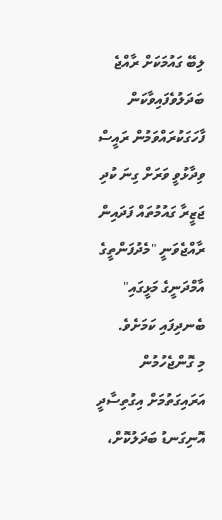ލިބޭ ގައުމަކަށް ރާއްޖެ ބަދަލުވެފައިވާކަން ފާހަގަކުރައްވަމުން ރައީސް ވިދާޅުވީ ވަރަށް ގިނަ ކުދި ޖަޒީރާ ގައުމުތައް ފަދައިން ރާއްޖެވަނީ "މެދުފަންތީގެ އާމްދަނީގެ މަޅީގައި" ބެނދިފައި ކަމަށެވެ.
މި ގޮންޖެހުމުން އަރައިގަތުމަށް އިގުތިސާދީ އޮނިގަނޑު ބަދަލުކޮށް،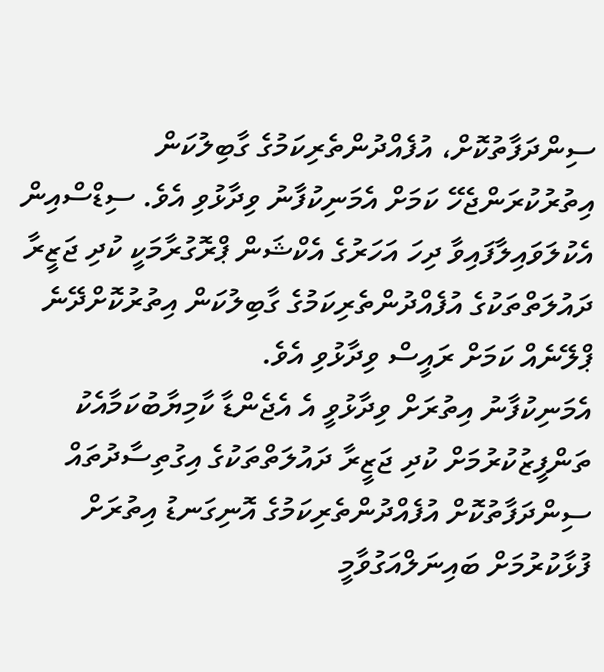ސިންދަފާތުކޮށް، އުފެއްދުންތެރިކަމުގެ ގާބިލުކަން އިތުރުކުރަންޖެހޭ ކަމަށް އެމަނިކުފާނު ވިދާޅުވި އެވެ. ސިޑްސްއިން އެކުލަވައިލާފައިވާ ދިހަ އަހަރުގެ އެކްޝަން ޕްރޮގުރާމަކީ ކުދި ޖަޒީރާ ދައުލަތްތަކުގެ އުފެއްދުންތެރިކަމުގެ ގާބިލުކަން އިތުރުކޮށްދޭނެ ޕްލޭނެއް ކަމަށް ރައީސް ވިދާޅުވި އެވެ.
އެމަނިކުފާނު އިތުރަށް ވިދާޅުވީ އެ އެޖެންޑާ ކާމިޔާބުކަމާއެކު ތަންފީޒުކުރުމަށް ކުދި ޖަޒީރާ ދައުލަތްތަކުގެ އިގުތިސާދުތައް ސިންދަފާތުކޮށް އުފެއްދުންތެރިކަމުގެ އޮނިގަނޑު އިތުރަށް ފުޅާކުރުމަށް ބައިނަލްއަގުވާމީ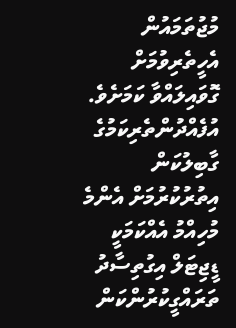މުޖުތަމައުން އެހީތެރިވުމަށް ގޮވައިލައްވާ ކަމަށެވެ.
އުފެއްދުންތެރިކަމުގެ ގާބިލުކަން އިތުރުކުރުމަށް އެންމެ މުހިއްމު އެއްކަމަކީ ޑީޖިޓަލް އިގުތިސާދު ތަރައްގީކުރުންކަން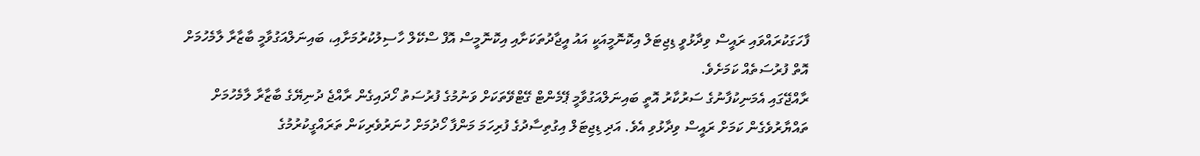ފާހަގަކުރައްވައި ރައީސް ވިދާޅުވީ ޑިޖިޓަލް އިކޮނޮމީއަކީ އައު އީޖާދުތަކަށާއި އިކޮނޮމީސް އޮފް ސްކޭލް ހާސިލުކުރުމަށާއި، ބައިނަލްއަގުވާމީ ބާޒާރާ ލާމެހުމަށް އޮތް ފުރުސަތެއް ކަމަށެވެ.
ރާއްޖޭގައި އެމަނިކުފާނުގެ ސަރުކާރު އޮތީ ބައިނަލްއަގުވާމީ ޕޭމެންޓް ގޭޓްވޭތަކަށް ވަނުމުގެ ފުރުސަތު ހޯދައިގެން ރާއްޖެ ދުނިޔޭގެ ބާޒާރާ ލާމެހުމަށް ތައްޔާރުވެގެން ކަމަށް ރައީސް ވިދާޅުވި އެވެ. އަދި ޑިޖިޓަލް އިގުތިސާދުގެ ފުރިހަމަ މަންފާ ހޯދުމަށް ހުނަރުވެރިކަން ތަރައްގީކުރުމުގެ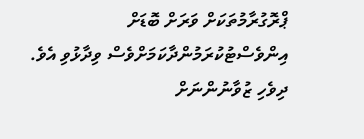ޕްރޮގުރާމުތަކަށް ވަރަށް ބޮޑަށް އިންވެސްޓުކުރަމުންދާކަމަށްވެސް ވިދާޅުވި އެވެ.
ދިވެހި ޒުވާނުންނަށް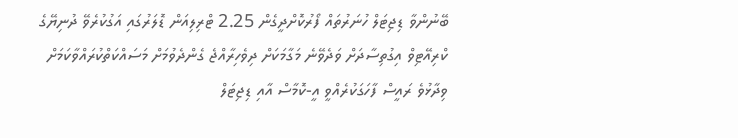ބޭނުންވާ ޑިޖިޓަލް ހުނަރުތައް ފޯރުކޮށްދީގެން 2.25 ޓްރިލިއަން ޑޮލަރުގައި އަގުކުރެވޭ ދުނިޔޭގެ ކްރިއޭޓިވް އިގުތިސާދަށް ވަދެވޭނެ މަގާމަކަށް ދިވެހިރާއްޖެ ގެންދެވުމަށް މަސައްކަތްކުރައްވާކަމަށް ވިދާޅުވެ ރައީސް ފާހަގަކުރެއްވީ އީ-ކޮމާސް އާއި ޑިޖިޓަލް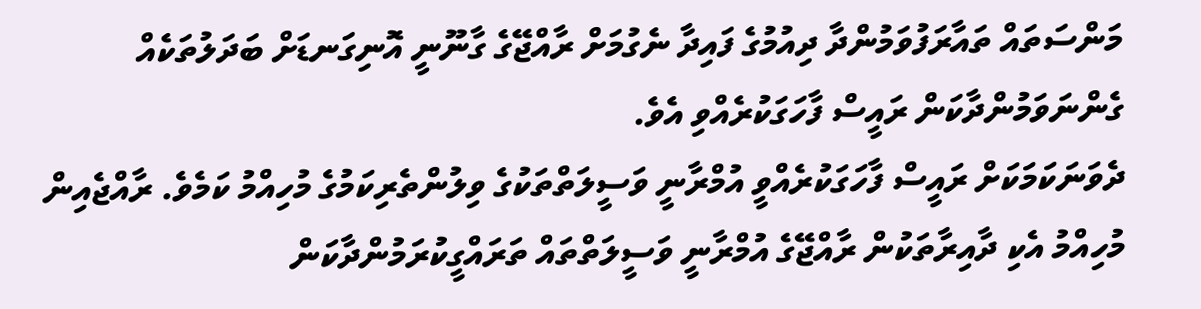މަންސަތައް ތައާރަފުވަމުންދާ ދިއުމުގެ ފައިދާ ނެގުމަށް ރާއްޖޭގެ ގާނޫނީ އޮނިގަނޑަށް ބަދަލުތަކެއް ގެންނަވަމުންދާކަން ރައީސް ފާހަގަކުރެއްވި އެވެ.
ދެވަނަކަމަކަށް ރައީސް ފާހަގަކުރެއްވީ އުމްރާނީ ވަސީލަތްތަކުގެ ވިލުންތެރިކަމުގެ މުހިއްމު ކަމެވެ. ރާއްޖެއިން މުހިއްމު އެކި ދާއިރާތަކުން ރާއްޖޭގެ އުމްރާނީ ވަސީލަތްތައް ތަރައްގީކުރަމުންދާކަން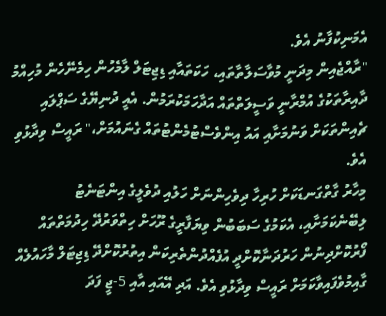އެމަނިކުފާނު އެވެ.
"ރާއްޖެއިން މިދަނީ މުވާސަލާތާތައި، ހަކަތައާއި ޑިޖިޓަލް ލާމެހުން ހިމެނޭހެން މުހިއްމު ދާއިރާތަކުގެ އުމްރާނީ ވަސީލަތްތައް އަދާހަމަކުރަމުން. އެއީ ދުނިޔޭގެ ސަޕްލައި ޗެއިންތަކަށް ވަނުމަށާއި އައު އިންވެސްޓުމެންޓުތައް ގެނައުމަށް،" ރައީސް ވިދާޅުވި އެވެ.
މިހާރު ގާތްގަނޑަކަށް ހުރިހާ ދިވެހިންނަށް ހަލުއި ދުވެލީގެ އިންޓަނެޓު ލިބޭނެކަމަށާއި، އެކަމުގެ ސަބަބުން ވިޔަފާރީގެ ރޫހަށް ހިތްވަރުދޭ ހިދުމަތްތައް ފޯރުކޮށްދިނުން ހަރުދަނާކޮށްދީ އުފެއްދުންތެރިކަން އިތުރުކޮށްދޭ ޑިޖިޓަލް މާހައުލެއް ގާއިމުވެފައިވާކަމަށް ރައީސް ވިދާޅުވި އެވެ. އަދި އޭއައި އާއި 5-ޖީ ފަދަ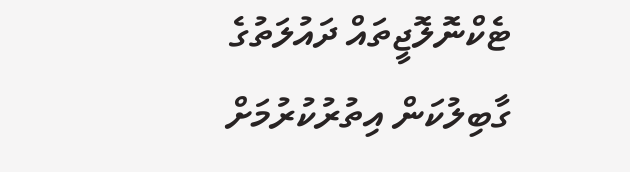ޓެކްނޮލޮޖީތައް ދައުލަތުގެ ގާބިލުކަން އިތުރުކުރުމަށް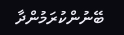ބޭނުންކުރަމުންދާ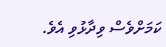ކަމަށްވެސް ވިދާޅުވި އެވެ.